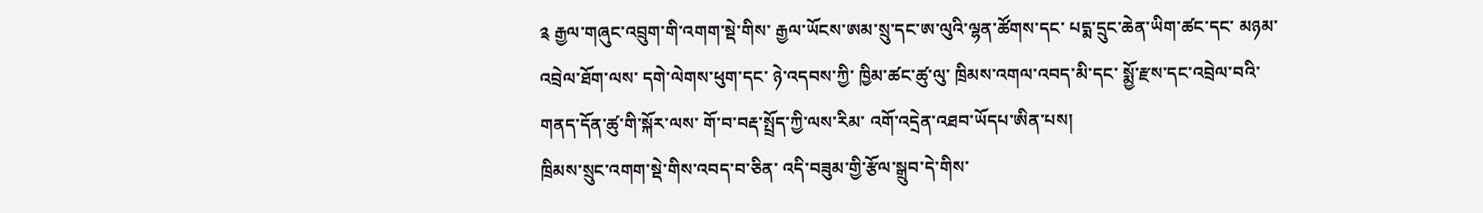༉ རྒྱལ་གཞུང་འབྲུག་གི་འགག་སྡེ་གིས་ རྒྱལ་ཡོངས་ཨམ་སྲུ་དང་ཨ་ལུའི་ལྷན་ཚོགས་དང་ པདྨ་དྲུང་ཆེན་ཡིག་ཚང་དང་ མཉམ་འབྲེལ་ཐོག་ལས་ དགེ་ལེགས་ཕུག་དང་ ཉེ་འདབས་ཀྱི་ ཁྱིམ་ཚང་ཚུ་ལུ་ ཁྲིམས་འགལ་འབད་མི་དང་ སྨྱོ་རྫས་དང་འབྲེལ་བའི་གནད་དོན་ཚུ་གི་སྐོར་ལས་ གོ་བ་བརྡ་སྤྲོད་ཀྱི་ལས་རིམ་ འགོ་འདྲེན་འཐབ་ཡོདཔ་ཨིན་པས།
ཁྲིམས་སྲུང་འགག་སྡེ་གིས་འབད་བ་ཅིན་ འདི་བཟུམ་གྱི་རྩོལ་སྒྲུབ་དེ་གིས་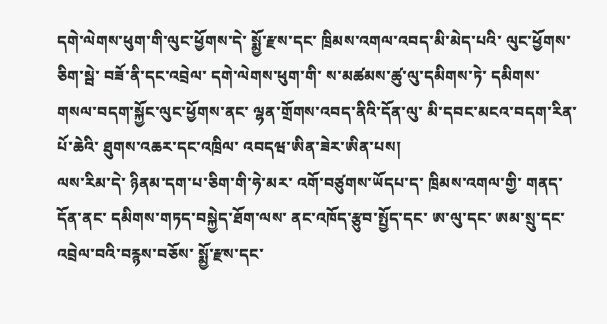དགེ་ལེགས་ཕུག་གི་ལུང་ཕྱོགས་དེ་ སྨྱོ་རྫས་དང་ ཁྲིམས་འགལ་འབད་མི་མེད་པའི་ ལུང་ཕྱོགས་ཅིག་སྦེ་ བཟོ་ནི་དང་འབྲེལ་ དགེ་ལེགས་ཕུག་གི་ ས་མཚམས་ཚུ་ལུ་དམིགས་ཏེ་ དམིགས་གསལ་བདག་སྐྱོང་ལུང་ཕྱོགས་ནང་ ལྷན་གྲོགས་འབད་ནིའི་དོན་ལུ་ མི་དབང་མངའ་བདག་རིན་པོ་ཆེའི་ ཐུགས་འཆར་དང་འཁྲིལ་ འབདཝ་ཨིན་ཟེར་ཨིན་པས།
ལས་རིམ་དེ་ ཉིནམ་དག་པ་ཅིག་གི་ཧེ་མར་ འགོ་བཙུགས་ཡོདཔ་ད་ ཁྲིམས་འགལ་གྱི་ གནད་དོན་ནང་ དམིགས་གཏད་བསྐྱེད་ཐོག་ལས་ ནང་འཁོད་རྩུབ་སྤྱོད་དང་ ཨ་ལུ་དང་ ཨམ་སྲུ་དང་འབྲེལ་བའི་བརྙས་བཅོས་ སྨྱོ་རྫས་དང་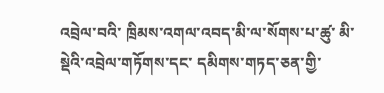འབྲེལ་བའི་ ཁྲིམས་འགལ་འབད་མི་ལ་སོགས་པ་ཚུ་ མི་སྡེའི་འབྲེལ་གཏོགས་དང་ དམིགས་གཏད་ཅན་གྱི་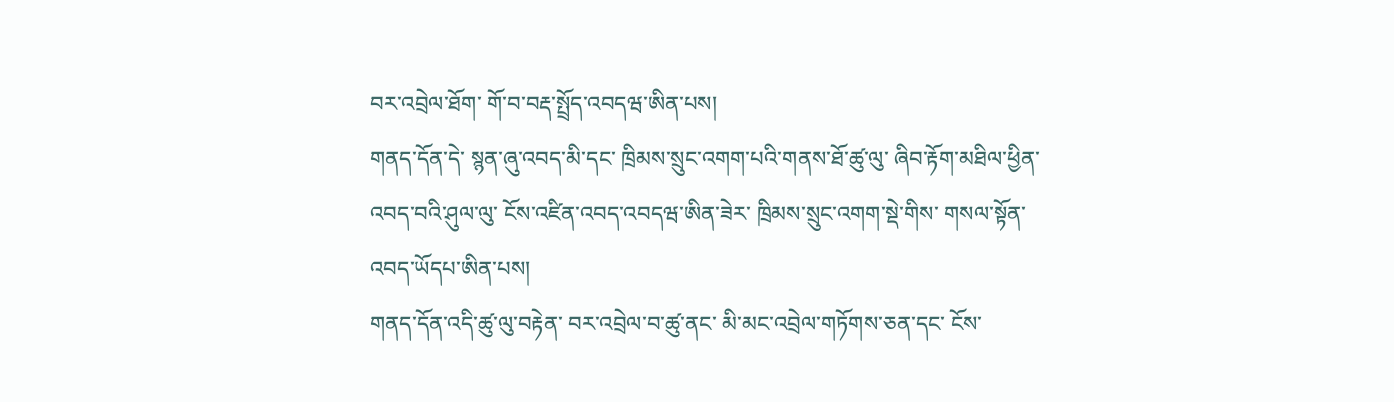བར་འབྲེལ་ཐོག་ གོ་བ་བརྡ་སྤྲོད་འབདཝ་ཨིན་པས།
གནད་དོན་དེ་ སྙན་ཞུ་འབད་མི་དང་ ཁྲིམས་སྲུང་འགག་པའི་གནས་ཐོ་ཚུ་ལུ་ ཞིབ་རྟོག་མཐིལ་ཕྱིན་འབད་བའི་ཤུལ་ལུ་ ངོས་འཛིན་འབད་འབདཝ་ཨིན་ཟེར་ ཁྲིམས་སྲུང་འགག་སྡེ་གིས་ གསལ་སྟོན་འབད་ཡོདཔ་ཨིན་པས།
གནད་དོན་འདི་ཚུ་ལུ་བརྟེན་ བར་འབྲེལ་བ་ཚུ་ནང་ མི་མང་འབྲེལ་གཏོགས་ཅན་དང་ ངོས་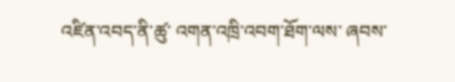འཛིན་འབད་ནི་ཚུ་ འགན་འཁྲི་འབག་ཐོག་ལས་ ཞབས་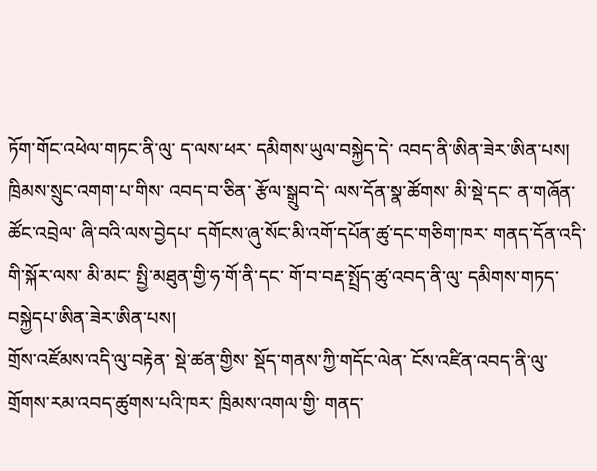ཏོག་གོང་འཕེལ་གཏང་ནི་ལུ་ ད་ལས་ཕར་ དམིགས་ཡུལ་བསྐྱེད་དེ་ འབད་ནི་ཨིན་ཟེར་ཨིན་པས།
ཁྲིམས་སྲུང་འགག་པ་གིས་ འབད་བ་ཅིན་ རྩོལ་སྒྲུབ་དེ་ ལས་དོན་སྣ་ཚོགས་ མི་སྡེ་དང་ ན་གཞོན་ ཚོང་འབྲེལ་ ཞི་བའི་ལས་བྱེདཔ་ དགོངས་ཞུ་སོང་མི་འགོ་དཔོན་ཚུ་དང་གཅིག་ཁར་ གནད་དོན་འདི་གི་སྐོར་ལས་ མི་མང་ སྤྱི་མཐུན་གྱི་ཧ་གོ་ནི་དང་ གོ་བ་བརྡ་སྤྲོད་ཚུ་འབད་ནི་ལུ་ དམིགས་གཏད་བསྐྱེདཔ་ཨིན་ཟེར་ཨིན་པས།
གྲོས་འཛོམས་འདི་ལུ་བརྟེན་ སྡེ་ཚན་གྱིས་ སྡོད་གནས་ཀྱི་གདོང་ལེན་ ངོས་འཛིན་འབད་ནི་ལུ་ གྲོགས་རམ་འབད་ཚུགས་པའི་ཁར་ ཁྲིམས་འགལ་གྱི་ གནད་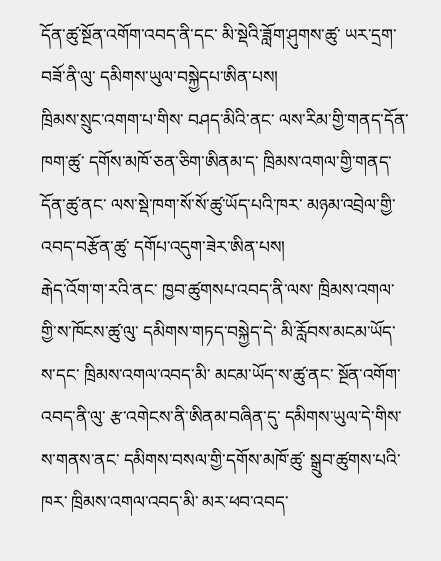དོན་ཚུ་སྔོན་འགོག་འབད་ནི་དང་ མི་སྡེའི་ཟློག་ཤུགས་ཚུ་ ཡར་དྲག་བཟོ་ནི་ལུ་ དམིགས་ཡུལ་བསྐྱེདཔ་ཨིན་པས།
ཁྲིམས་སྲུང་འགག་པ་གིས་ བཤད་མིའི་ནང་ ལས་རིམ་གྱི་གནད་དོན་ཁག་ཚུ་ དགོས་མཁོ་ཅན་ཅིག་ཨིནམ་ད་ ཁྲིམས་འགལ་གྱི་གནད་དོན་ཚུ་ནང་ ལས་སྡེ་ཁག་སོ་སོ་ཚུ་ཡོད་པའི་ཁར་ མཉམ་འབྲེལ་གྱི་འབད་བརྩོན་ཚུ་ དགོཔ་འདུག་ཟེར་ཨིན་པས།
རྒེད་འོག་ག་རའི་ནང་ ཁྱབ་ཚུགསཔ་འབད་ནི་ལས་ ཁྲིམས་འགལ་གྱི་ས་ཁོངས་ཚུ་ལུ་ དམིགས་གཏད་བསྐྱེད་དེ་ མི་རློབས་མངམ་ཡོད་ས་དང་ ཁྲིམས་འགལ་འབད་མི་ མངམ་ཡོད་ས་ཚུ་ནང་ སྔོན་འགོག་འབད་ནི་ལུ་ རྩ་འགེངས་ནི་ཨིནམ་བཞིན་དུ་ དམིགས་ཡུལ་དེ་གིས་ ས་གནས་ནང་ དམིགས་བསལ་གྱི་དགོས་མཁོ་ཚུ་ སྒྲུབ་ཚུགས་པའི་ཁར་ ཁྲིམས་འགལ་འབད་མི་ མར་ཕབ་འབད་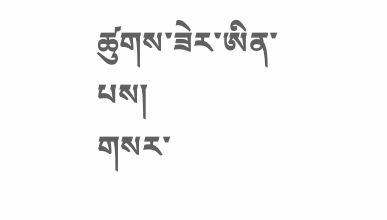ཚུགས་ཟེར་ཨིན་པས།
གསར་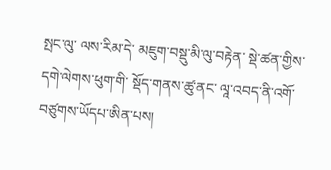སྤང་ལུ་ ལས་རིམ་དེ་ མཇུག་བསྡུ་མི་ལུ་བརྟེན་ སྡེ་ཚན་གྱིས་ དགེ་ལེགས་ཕུག་གི་ སྡོད་གནས་ཚུ་ནང་ ལཱ་འབད་ནི་འགོ་བཙུགས་ཡོདཔ་ཨིན་པས།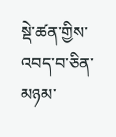སྡེ་ཚན་གྱིས་འབད་བ་ཅིན་ མཉམ་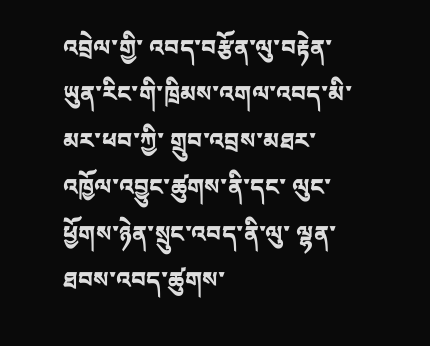འབྲེལ་གྱི་ འབད་བརྩོན་ལུ་བརྟེན་ ཡུན་རིང་གི་ཁྲིམས་འགལ་འབད་མི་མར་ཕབ་ཀྱི་ གྲུབ་འབྲས་མཐར་འཁྱོལ་འབྱུང་ཚུགས་ནི་དང་ ལུང་ཕྱོགས་ཉེན་སྲུང་འབད་ནི་ལུ་ ལྷན་ཐབས་འབད་ཚུགས་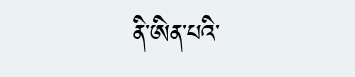ནི་ཨིན་པའི་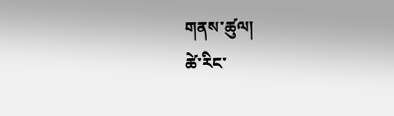གནས་ཚུལ།
ཚེ་རིང་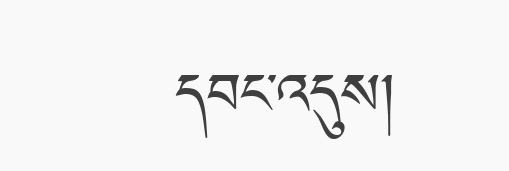དབང་འདུས།